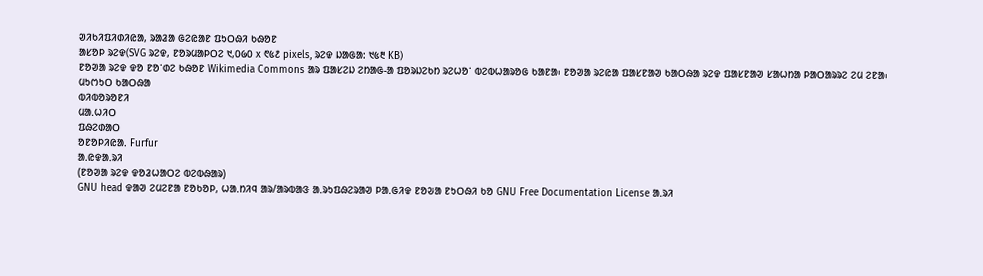ᱣᱤᱠᱤᱯᱤᱰᱤᱭᱟ, ᱨᱟᱲᱟ ᱜᱮᱭᱟᱱ ᱯᱩᱛᱷᱤ ᱠᱷᱚᱱ
ᱟᱥᱚᱞ ᱨᱮᱫ(SVG ᱨᱮᱫ, ᱱᱚᱨᱢᱟᱞᱛᱮ ᱑,᱐᱙᱐ x ᱖᱕᱒ pixels, ᱨᱮᱫ ᱡᱟᱜᱟ: ᱑᱕᱓ KB)
ᱱᱚᱣᱟ ᱨᱮᱫ ᱫᱚ ᱱᱚᱸᱰᱮ ᱠᱷᱚᱱ Wikimedia Commons ᱟᱨ ᱯᱟᱥᱮᱡ ᱮᱴᱟᱜ-ᱟ ᱯᱚᱨᱡᱮᱠᱴ ᱨᱮᱦᱚᱸ ᱵᱮᱵᱦᱟᱨᱚᱜ ᱠᱟᱱᱟ᱾ ᱱᱚᱣᱟ ᱨᱮᱭᱟ ᱯᱟᱥᱱᱟᱣ ᱠᱟᱛᱷᱟ ᱨᱮᱫ ᱯᱟᱥᱱᱟᱣ ᱥᱟᱦᱴᱟ ᱞᱟᱛᱟᱨᱨᱮ ᱮᱢ ᱮᱱᱟ᱾
ᱢᱩᱬᱩᱛ ᱠᱟᱛᱷᱟ
ᱵᱤᱵᱚᱨᱚᱱᱤ
ᱢᱟᱹᱦᱤᱛ
ᱯᱷᱮᱰᱟᱛ
ᱚᱱᱚᱞᱤᱭᱟᱹ Furfur
ᱟᱹᱭᱫᱟᱹᱨᱤ
(ᱱᱚᱣᱟ ᱨᱮᱫ ᱫᱚᱲᱦᱟᱛᱮ ᱵᱮᱵᱷᱟᱨ)
GNU head ᱫᱟᱣ ᱮᱢᱮᱱᱟ ᱱᱚᱠᱚᱞ, ᱦᱟᱹᱴᱤᱧ ᱟᱨ/ᱟᱨᱵᱟᱝ ᱟᱹᱨᱩᱯᱷᱮᱨᱟᱣ ᱞᱟᱹᱜᱤᱫ ᱱᱚᱶᱟ ᱱᱩᱛᱷᱤ ᱠᱚ GNU Free Documentation License ᱟᱹᱨᱤ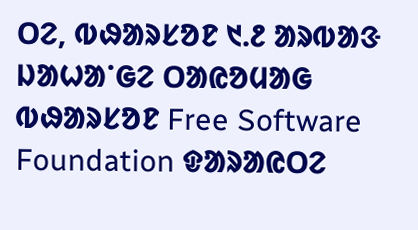ᱛᱮ, ᱵᱷᱟᱨᱥᱚᱱ ᱑.᱒ ᱟᱨᱵᱟᱝ ᱡᱟᱦᱟᱸᱜᱮ ᱛᱟᱭᱚᱢᱟᱜ ᱵᱷᱟᱨᱥᱚᱱ Free Software Foundation ᱫᱟᱨᱟᱭᱛᱮ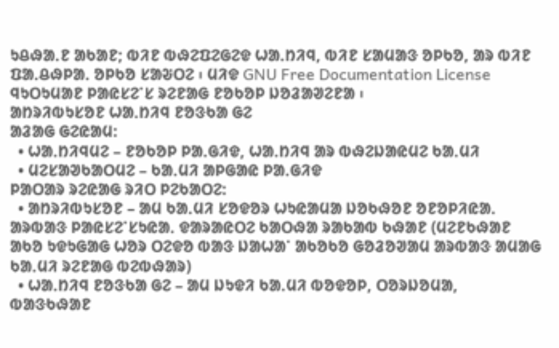ᱩᱪᱷᱟᱹᱱ ᱟᱠᱟᱱ; ᱵᱤᱱ ᱵᱷᱮᱯᱮᱜᱮᱫ ᱦᱟᱹᱴᱤᱧ, ᱵᱤᱱ ᱥᱟᱢᱟᱝ ᱚᱞᱠᱚ, ᱟᱨ ᱵᱤᱱ ᱯᱟᱹᱪᱷᱞᱟᱹ ᱚᱞᱠᱚ ᱥᱟᱶᱛᱮ ᱾ ᱢᱤᱫ GNU Free Documentation License ᱧᱩᱛᱩᱢᱟᱱ ᱞᱟᱭᱥᱮᱸᱥ ᱨᱮᱱᱟᱜ ᱱᱚᱠᱚᱞ ᱡᱚᱲᱟᱣᱮᱱᱟ ᱾
ᱟᱴᱨᱤᱵᱩᱥᱚᱱ ᱦᱟᱹᱴᱤᱧ ᱱᱚᱝᱠᱟ ᱜᱮ
ᱟᱲᱟᱜ ᱜᱮᱭᱟᱢ:
  • ᱦᱟᱹᱴᱤᱧᱢᱮ – ᱱᱚᱠᱚᱞ ᱞᱟᱹᱜᱤᱫ, ᱦᱟᱹᱴᱤᱧ ᱟᱨ ᱵᱷᱮᱡᱟᱭᱢᱮ ᱠᱟᱹᱢᱤ
  • ᱢᱮᱥᱟᱣᱠᱟᱛᱢᱮ – ᱠᱟᱹᱢᱤ ᱟᱞᱜᱟᱭ ᱞᱟᱹᱜᱤᱫ
ᱞᱟᱛᱟᱨ ᱨᱮᱭᱟᱜ ᱨᱤᱛ ᱞᱮᱠᱟᱛᱮ:
  • ᱟᱴᱨᱤᱵᱩᱥᱚᱱ – ᱟᱢ ᱠᱟᱹᱢᱤ ᱥᱚᱫᱚᱨ ᱦᱩᱭᱟᱢᱟ ᱡᱚᱠᱷᱚᱱ ᱚᱱᱚᱞᱤᱭᱟᱹ ᱟᱨᱵᱟᱝ ᱞᱟᱭᱥᱮᱸᱥᱩᱭᱟᱹ ᱫᱟᱨᱟᱭᱛᱮ ᱠᱟᱛᱷᱟ ᱨᱟᱠᱟᱵ ᱠᱷᱟᱱ (ᱢᱮᱱᱠᱷᱟᱱ ᱟᱠᱚ ᱩᱫᱩᱜᱟᱜ ᱦᱚᱨ ᱛᱮᱫᱚ ᱵᱟᱝ ᱡᱟᱦᱟᱸ ᱟᱠᱚᱠᱚ ᱜᱚᱲᱚᱣᱟᱢ ᱟᱨᱵᱟᱝ ᱟᱢᱟᱜ ᱠᱟᱹᱢᱤ ᱨᱮᱱᱟᱜ ᱵᱮᱵᱷᱟᱨ)
  • ᱦᱟᱹᱴᱤᱧ ᱱᱚᱝᱠᱟ ᱜᱮ – ᱟᱢ ᱡᱩᱫᱤ ᱠᱟᱹᱢᱤ ᱵᱚᱫᱚᱞ, ᱛᱚᱨᱡᱚᱢᱟ, ᱵᱟᱝᱠᱷᱟᱱ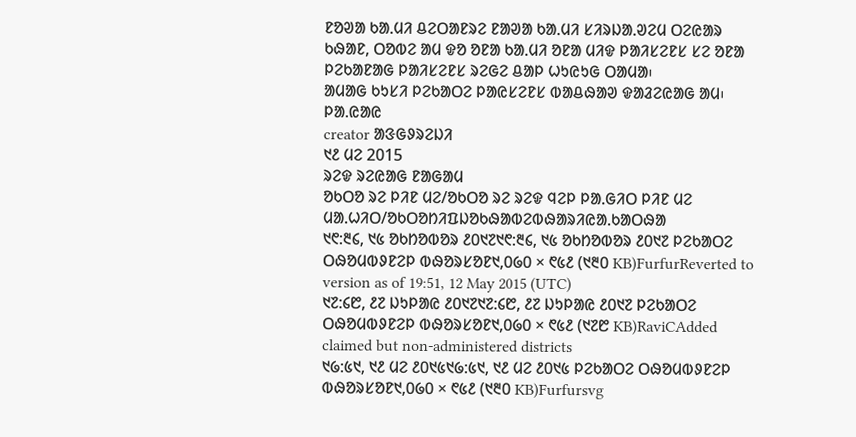ᱱᱚᱣᱟ ᱠᱟᱹᱢᱤ ᱪᱮᱛᱟᱱᱨᱮ ᱱᱟᱣᱟ ᱠᱟᱹᱢᱤ ᱥᱤᱨᱡᱟᱹᱣᱮᱢ ᱛᱮᱭᱟᱨ ᱠᱷᱟᱱ, ᱛᱚᱵᱮ ᱟᱢ ᱫᱚ ᱚᱱᱟ ᱠᱟᱹᱢᱤ ᱚᱱᱟ ᱢᱤᱫ ᱞᱟᱤᱥᱮᱱᱥ ᱥᱮ ᱚᱱᱟ ᱞᱮᱠᱟᱱᱟᱜ ᱞᱟᱤᱥᱮᱱᱥ ᱨᱮᱜᱮ ᱪᱟᱞ ᱦᱩᱭᱩᱜ ᱛᱟᱢᱟ᱾
ᱟᱢᱟᱜ ᱠᱩᱥᱤ ᱞᱮᱠᱟᱛᱮ ᱞᱟᱭᱥᱮᱱᱥ ᱵᱟᱪᱷᱟᱣ ᱫᱟᱲᱮᱭᱟᱜ ᱟᱢ᱾
ᱞᱟ.ᱭᱟᱭ
creator ᱟᱝᱜᱽᱨᱮᱡᱤ
᱑᱒ ᱢᱮ 2015
ᱨᱮᱫ ᱨᱮᱭᱟᱜ ᱱᱟᱜᱟᱢ
ᱚᱠᱛᱚ ᱨᱮ ᱞᱤᱱ ᱢᱮ/ᱚᱠᱛᱚ ᱨᱮ ᱨᱮᱫ ᱧᱮᱞ ᱞᱟᱹᱜᱤᱛ ᱞᱤᱱ ᱢᱮ
ᱢᱟᱹᱦᱤᱛ/ᱚᱠᱛᱚᱴᱤᱯᱡᱚᱠᱷᱟᱵᱮᱵᱷᱟᱨᱤᱭᱟᱹᱠᱟᱛᱷᱟ
᱑᱖:᱓᱔, ᱑᱕ ᱚᱠᱴᱚᱵᱚᱨ ᱒᱐᱑᱗᱑᱖:᱓᱔, ᱑᱕ ᱚᱠᱴᱚᱵᱚᱨ ᱒᱐᱑᱗ ᱞᱮᱠᱟᱛᱮ ᱛᱷᱚᱢᱵᱽᱱᱮᱞ ᱵᱷᱚᱨᱥᱚᱱ᱑,᱐᱙᱐ × ᱖᱕᱒ (᱑᱓᱐ KB)FurfurReverted to version as of 19:51, 12 May 2015 (UTC)
᱑᱗:᱔᱘, ᱒᱗ ᱡᱩᱞᱟᱭ ᱒᱐᱑᱗᱑᱗:᱔᱘, ᱒᱗ ᱡᱩᱞᱟᱭ ᱒᱐᱑᱗ ᱞᱮᱠᱟᱛᱮ ᱛᱷᱚᱢᱵᱽᱱᱮᱞ ᱵᱷᱚᱨᱥᱚᱱ᱑,᱐᱙᱐ × ᱖᱕᱒ (᱑᱗᱘ KB)RaviCAdded claimed but non-administered districts
᱑᱙:᱕᱑, ᱑᱒ ᱢᱮ ᱒᱐᱑᱕᱑᱙:᱕᱑, ᱑᱒ ᱢᱮ ᱒᱐᱑᱕ ᱞᱮᱠᱟᱛᱮ ᱛᱷᱚᱢᱵᱽᱱᱮᱞ ᱵᱷᱚᱨᱥᱚᱱ᱑,᱐᱙᱐ × ᱖᱕᱒ (᱑᱓᱐ KB)Furfursvg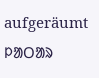aufgeräumt
ᱞᱟᱛᱟᱨ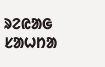ᱨᱮᱭᱟᱜ ᱥᱟᱦᱴᱟ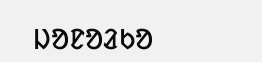ᱡᱚᱱᱚᱲᱠᱚ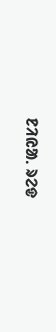ᱱᱤᱭᱟᱹ ᱨᱮᱫ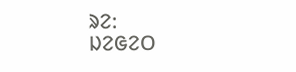ᱨᱮ:
ᱡᱮᱜᱮᱛ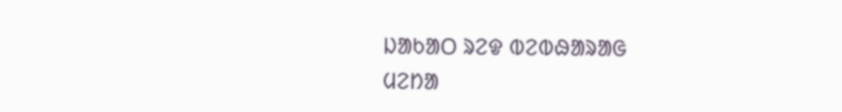ᱡᱟᱠᱟᱛ ᱨᱮᱫ ᱵᱮᱵᱷᱟᱨᱟᱜ
ᱢᱮᱴᱟ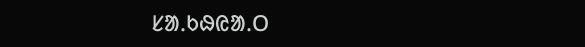ᱥᱟᱹᱠᱷᱭᱟᱹᱛ